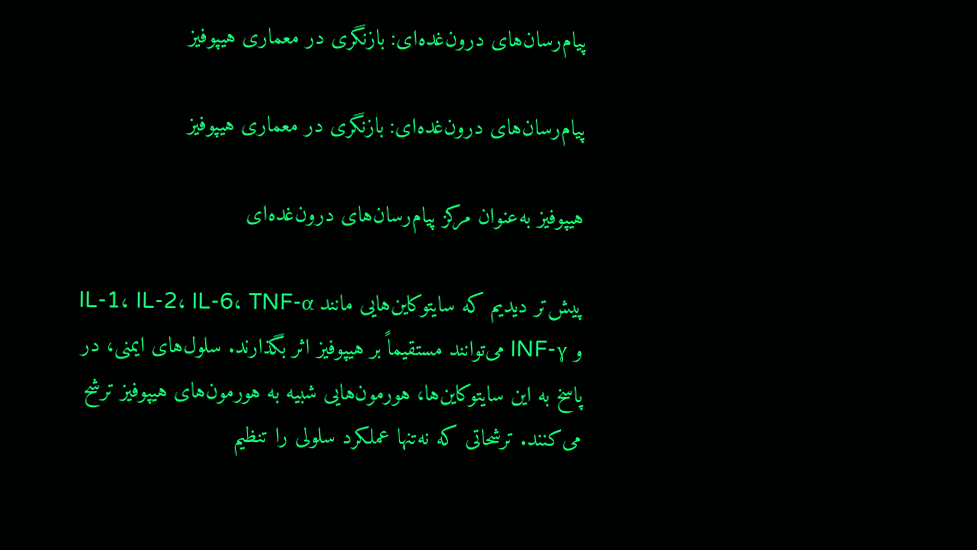پیام‌رسان‌های درون‌غده‌ای: بازنگری در معماری هیپوفیز

پیام‌رسان‌های درون‌غده‌ای: بازنگری در معماری هیپوفیز

هیپوفیز به‌عنوان مرکز پیام‌رسان‌های درون‌غده‌ای

پیش‌تر دیدیم که سایتوکاین‌هایی مانند IL-1، IL-2، IL-6، TNF-α و INF-γ می‌توانند مستقیماً بر هیپوفیز اثر بگذارند. سلول‌های ایمنی، در پاسخ به این سایتوکاین‌ها، هورمون‌هایی شبیه به هورمون‌های هیپوفیز ترشح می‌کنند. ترشحاتی که نه‌تنها عملکرد سلولی را تنظیم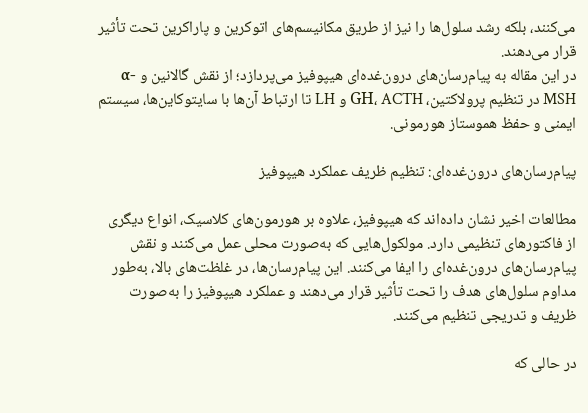می‌کنند، بلکه رشد سلول‌ها را نیز از طریق مکانیسم‌های اتوکرین و پاراکرین تحت تأثیر قرار می‌دهند.
در این مقاله به پیام‌رسان‌های درون‌غده‌ای هیپوفیز می‌پردازد؛ از نقش گالانین و α-MSH در تنظیم پرولاکتین، GH، ACTH و LH تا ارتباط آن‌ها با سایتوکاین‌ها، سیستم ایمنی و حفظ هموستاز هورمونی.

پیام‌رسان‌های درون‌غده‌ای: تنظیم ظریف عملکرد هیپوفیز

مطالعات اخیر نشان داده‌اند که هیپوفیز، علاوه بر هورمون‌های کلاسیک، انواع دیگری از فاکتورهای تنظیمی دارد. مولکول‌هایی که به‌صورت محلی عمل می‌کنند و نقش پیام‌رسان‌های درون‌غده‌ای را ایفا می‌کنند. این پیام‌رسان‌ها، در غلظت‌های بالا، به‌طور مداوم سلول‌های هدف را تحت تأثیر قرار می‌دهند و عملکرد هیپوفیز را به‌صورت ظریف و تدریجی تنظیم می‌کنند.

در حالی که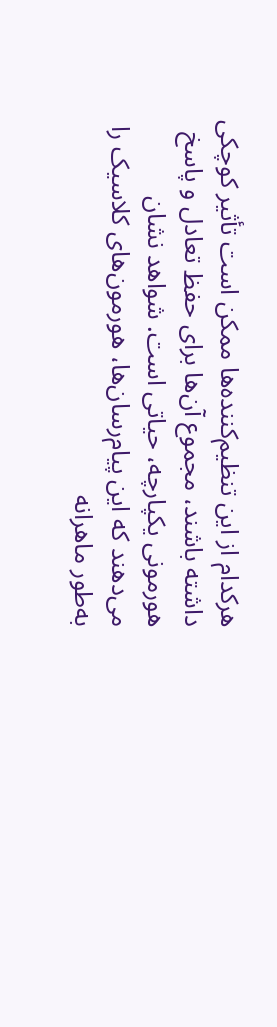هرکدام از این تنظیم‌کننده‌ها ممکن است تأثیر کوچکی داشته باشند، مجموع آن‌ها برای حفظ تعادل و پاسخ هورمونی یکپارچه، حیاتی است. شواهد نشان می‌دهند که این پیام‌رسان‌ها، هورمون‌های کلاسیک را به‌طور ماهرانه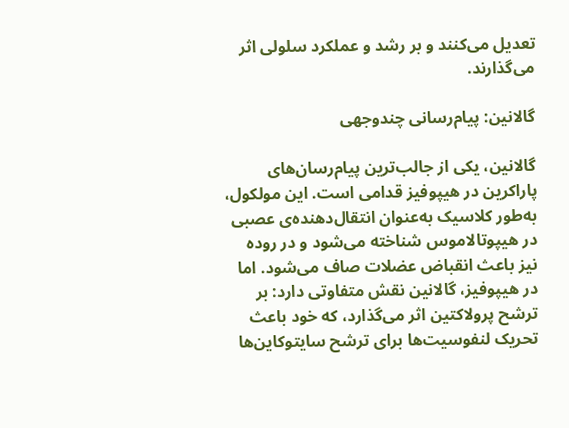تعدیل می‌کنند و بر رشد و عملکرد سلولی اثر می‌گذارند.

گالانین: پیام‌رسانی چندوجهی

گالانین، یکی از جالب‌ترین پیام‌رسان‌های پاراکرین در هیپوفیز قدامی است. این مولکول، به‌طور کلاسیک به‌عنوان انتقال‌دهنده‌ی عصبی در هیپوتالاموس شناخته می‌شود و در روده نیز باعث انقباض عضلات صاف می‌شود. اما در هیپوفیز، گالانین نقش متفاوتی دارد: بر ترشح پرولاکتین اثر می‌گذارد، که خود باعث تحریک لنفوسیت‌ها برای ترشح سایتوکاین‌ها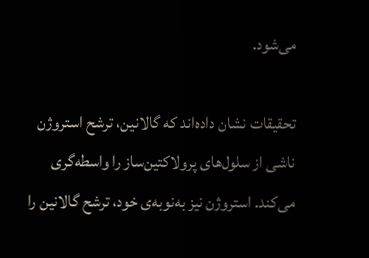می‌شود.

تحقیقات نشان داده‌اند که گالانین، ترشح استروژن ناشی از سلول‌های پرولاکتین‌ساز را واسطه‌گری می‌کند. استروژن نیز به‌نوبه‌ی خود، ترشح گالانین را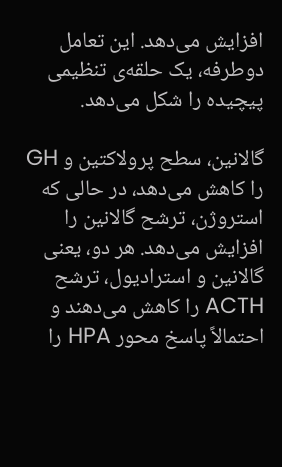افزایش می‌دهد. این تعامل دوطرفه، یک حلقه‌ی تنظیمی پیچیده را شکل می‌دهد.

گالانین، سطح پرولاکتین و GH را کاهش می‌دهد، در حالی که استروژن، ترشح گالانین را افزایش می‌دهد. هر دو، یعنی گالانین و استرادیول، ترشح ACTH را کاهش می‌دهند و احتمالاً پاسخ محور HPA را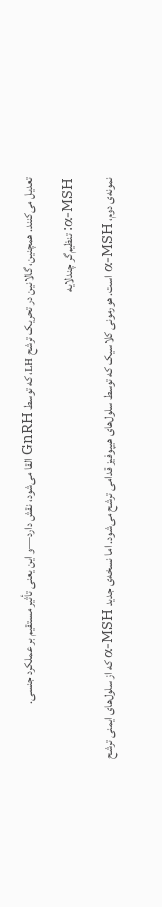تعدیل می‌کنند. همچنین، گالانین در تحریک ترشح LH، که توسط GnRH القا می‌شود، نقش دارد—و این یعنی تأثیر مستقیم بر عملکرد جنسی.

α-MSH: تنظیم‌گر چندلایه

نمونه‌ی دوم، α-MSH است. هورمونی کلاسیک که توسط سلول‌های هیپوفیز قدامی ترشح می‌شود. اما نسخه‌ی جدید α-MSH که از سلول‌های ایمنی ترشح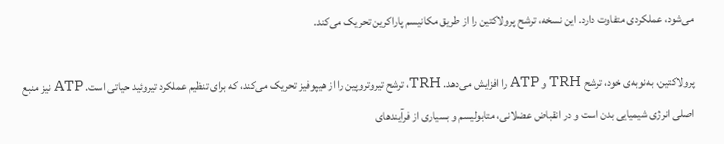می‌شود، عملکردی متفاوت دارد. این نسخه، ترشح پرولاکتین را از طریق مکانیسم پاراکرین تحریک می‌کند.

پرولاکتین، به‌نوبه‌ی خود، ترشح TRH و ATP را افزایش می‌دهد. TRH، ترشح تیروتروپین را از هیپوفیز تحریک می‌کند، که برای تنظیم عملکرد تیروئید حیاتی است. ATP نیز منبع اصلی انرژی شیمیایی بدن است و در انقباض عضلانی، متابولیسم و بسیاری از فرآیندهای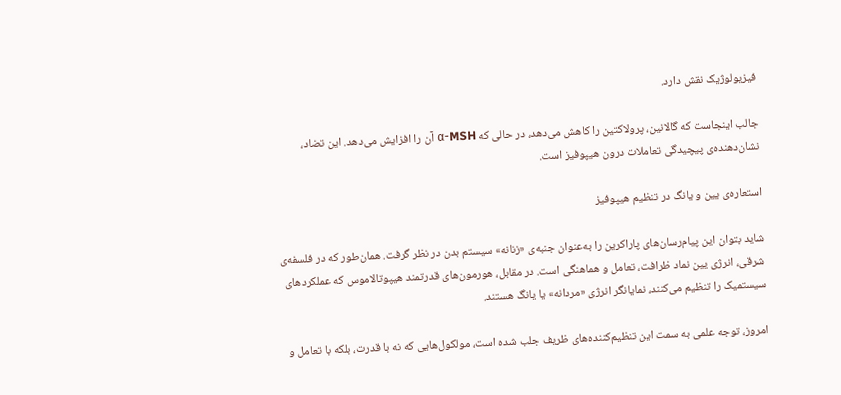فیزیولوژیک نقش دارد.

جالب اینجاست که گالانین، پرولاکتین را کاهش می‌دهد، در حالی که α-MSH آن را افزایش می‌دهد. این تضاد، نشان‌دهنده‌ی پیچیدگی تعاملات درون هیپوفیز است.

استعاره‌ی یین و یانگ در تنظیم هیپوفیز

شاید بتوان این پیام‌رسان‌های پاراکرین را به‌عنوان جنبه‌ی «زنانه» سیستم بدن در نظر گرفت. همان‌طور که در فلسفه‌ی شرقی، انرژی یین نماد ظرافت، تعامل و هماهنگی است. در مقابل، هورمون‌های قدرتمند هیپوتالاموس که عملکردهای سیستمیک را تنظیم می‌کنند، نمایانگر انرژی «مردانه» یا یانگ هستند.

امروز، توجه علمی به سمت این تنظیم‌کننده‌های ظریف جلب شده است، مولکول‌هایی که نه با قدرت، بلکه با تعامل و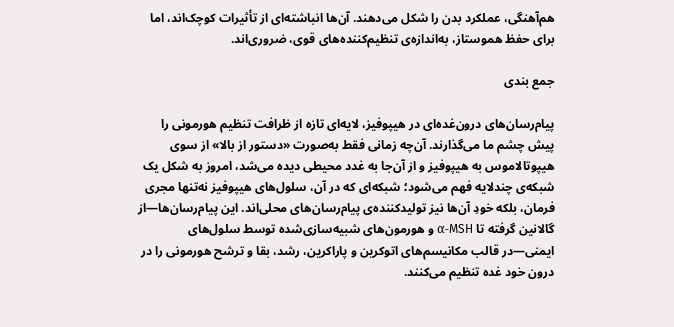هم‌آهنگی، عملکرد بدن را شکل می‌دهند. آن‌ها انباشته‌ای از تأثیرات کوچک‌اند، اما برای حفظ هموستاز، به‌اندازه‌ی تنظیم‌کننده‌های قوی، ضروری‌اند.

جمع بندی

پیام‌رسان‌های درون‌غده‌ای در هیپوفیز، لایه‌ای تازه از ظرافت تنظیم هورمونی را پیش چشم ما می‌گذارند. آن‌چه زمانی فقط به‌صورت «دستور از بالا» از سوی هیپوتالاموس به هیپوفیز و از آن‌جا به غدد محیطی دیده می‌شد، امروز به شکل یک شبکه‌ی چندلایه فهم می‌شود؛ شبکه‌ای که در آن، سلول‌های هیپوفیز نه‌تنها مجری فرمان، بلکه خودِ آن‌ها نیز تولیدکننده‌ی پیام‌رسان‌های محلی‌اند. این پیام‌رسان‌ها—از گالانین گرفته تا α-MSH و هورمون‌های شبیه‌سازی‌شده توسط سلول‌های ایمنی—در قالب مکانیسم‌های اتوکرین و پاراکرین، رشد، بقا و ترشح هورمونی را در درون خود غده تنظیم می‌کنند.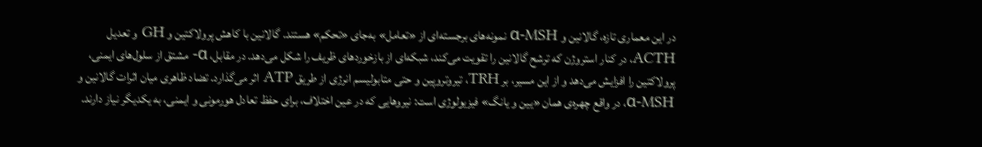در این معماری تازه، گالانین و α-MSH نمونه‌های برجسته‌ای از «تعامل» به‌جای «تحکم» هستند. گالانین با کاهش پرولاکتین و GH و تعدیل ACTH، در کنار استروژن که ترشح گالانین را تقویت می‌کند، شبکه‌ای از بازخوردهای ظریف را شکل می‌دهد. در مقابل، α- مشتق از سلول‌های ایمنی، پرولاکتین را افزایش می‌دهد و از این مسیر، بر TRH، تیروتروپین و حتی متابولیسم انرژی از طریق ATP اثر می‌گذارد. تضاد ظاهری میان اثرات گالانین و α-MSH، در واقع چهره‌ی همان «یین و یانگ» فیزیولوژی است: نیروهایی که در عین اختلاف، برای حفظ تعادل هورمونی و ایمنی، به یکدیگر نیاز دارند.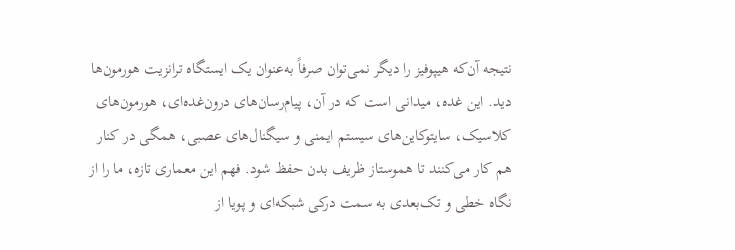نتیجه آن‌که هیپوفیز را دیگر نمی‌توان صرفاً به‌عنوان یک ایستگاه ترانزیت هورمون‌ها دید. این غده، میدانی است که در آن، پیام‌رسان‌های درون‌غده‌ای، هورمون‌های کلاسیک، سایتوکاین‌های سیستم ایمنی و سیگنال‌های عصبی، همگی در کنار هم کار می‌کنند تا هموستاز ظریف بدن حفظ شود. فهم این معماری تازه، ما را از نگاه خطی و تک‌بعدی به سمت درکی شبکه‌ای و پویا از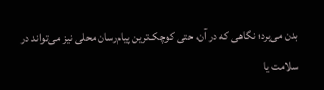بدن می‌برد؛ نگاهی که در آن، حتی کوچک‌ترین پیام‌رسان محلی نیز می‌تواند در سلامت یا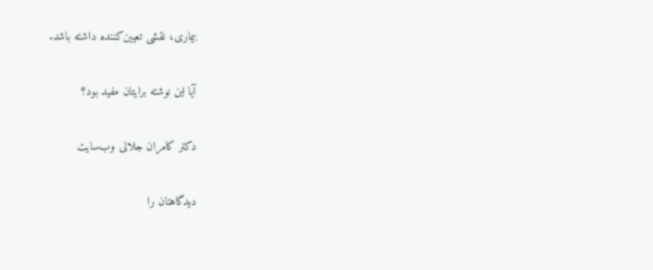بیماری، نقشی تعیین‌کننده داشته باشد.

آیا این نوشته برایتان مفید بود؟

دکتر کامران جلالی وب‌سایت

دیدگاهتان را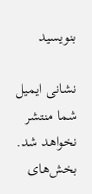بنویسید

نشانی ایمیل شما منتشر نخواهد شد. بخش‌های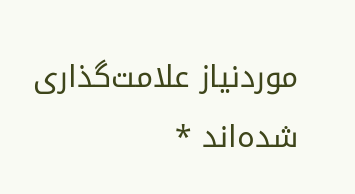موردنیاز علامت‌گذاری شده‌اند *